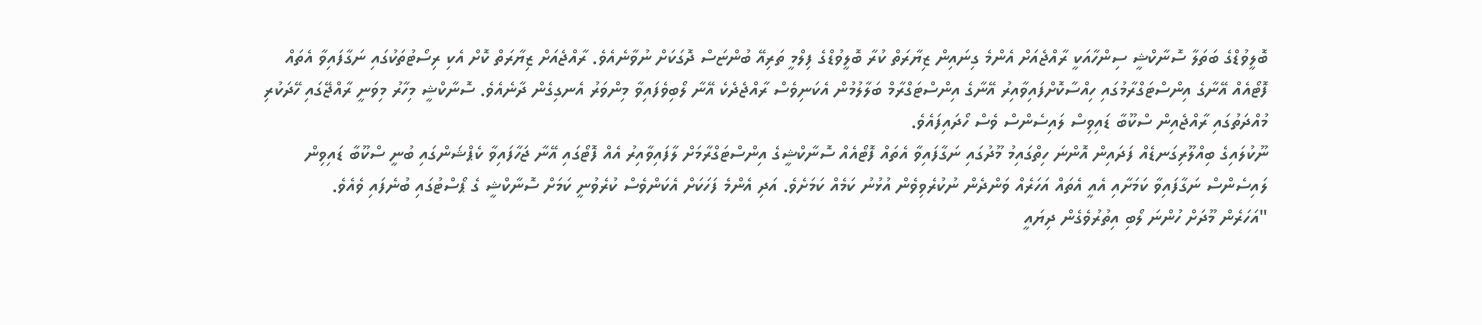ބޮލީވުޑްގެ ބަތަލާ ސޮނާކްޝީ ސިންހާއަކީ ރާއްޖެއަށް އެންމެ ގިނައިން ޒިޔާރަތް ކުރާ ބޮލީވުޑްގެ ފިލްމީ ތަރިއޭ ބުންޏަސް ދޮގަކަށް ނުވާނެއެވެ. ރާއްޖެއަށް ޒިޔާރަތް ކޮށް އެކި ރިސޯޓުތަކުގައި ނަގާފައިވާ އެތައް ފޮޓޯއެއް އޭނާގެ އިންސްޓަގްރާމުގައި ހިއްސާކޮށްފައިވާއިރު އޭނާގެ އިންސްޓަގްރާމް ބަލާލުމުން އެކަނިވެސް ރާއްޖެދެކެ އޭނާ ލޯބިވެފައިވާ މިންވަރު އެނގިގެން ދާނެއެވެ. ސޮނާކްޝީ މިހާރު މިވަނީ ރާއްޖޭގައި ހޭދަކުރި މުއްދަތުގައި ރާއްޖެއިން ސްކޫބާ ޑައިވިސް ލައިސެންސް ވެސް ހޯދައިފައެވެ.
ނޫކުލައިގެ ބިއްލޫރިގަނޑެއް ފަދައިން އޮންނަ ހިތްގައިމު މޫދުގައި ނަގާފައިވާ އެތައް ފޮޓޯއެއް ސޮނާކްޝީގެ އިންސްޓަގްރާމަށް ލާފައިވާއިރު އެއް ފޮޓޯގައި އޭނާ ޖަހާފައިވާ ކެޕްޝަންގައި ބުނީ ސްކޫބާ ޑައިވިން ލައިސެންސް ނަގާފައިވާ ކަމަށާއި އެއީ އެތައް އަހަރެއް ވަންދެން ނުކުރެވިވެން އުޅުނު ކަމެއް ކަމަށެވެ. އަދި އެންމެ ފަހަކަށް އެކަންވެސް ކުރެވުނީ ކަމަށް ސޮނާކްޝީ ގެ ޕޯސްޓުގައި ބުނެފައި ވެއެވެ.
"އަހަރެން މޫދަށް ހުންނަ ލޯބި އިތުރުވެގެން ދިޔައީ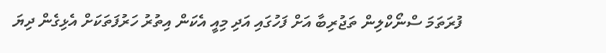ފުރަތަމަ ސްނޯކްލިން ތަޖުރިބާ އަށް ފަހުގައި އަދި މިއީ އެކަން އިތުރު ހަރުފަތަކަށް އެޅިގެން ދިޔަ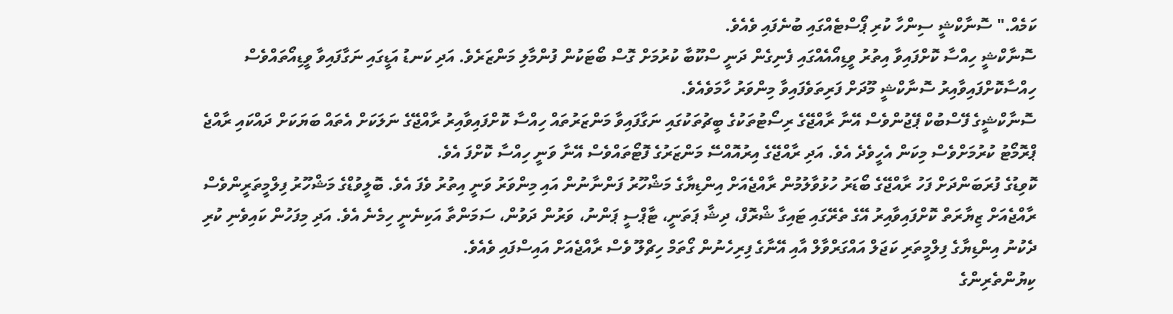ކަމެއް." ސޮނާކްޝީ ސިންހާ ކުރި ޕޯސްޓެއްގައި ބުނެފައި ވެއެވެ.
ސޮނާކްޝީ ހިއްސާ ކޮށްފައިވާ އިތުރު ވީޑިއޯއެއްގައި ފެނިގެން ދަނީ ސްކޫބާ ކުރުމަށް ގޮސް ބޯޓަކުން ފުންމާލި މަންޒަރެވެ. އަދި ކަނޑު އަޑީގައި ނަގާފައިވާ ވީޑިއޯތައްވެސް ހިއްސާކޮށްފައިވާއިރު ސޮނާކްޝީ މޫދަށް ފަރިތަވެފައިވާ މިންވަރު ހާމަވެއެވެ.
ސޮނާކްޝީގެ ފޭސްބުކް ޕޭޖުންވެސް އޭނާ ރާއްޖޭގެ ރިސޯޓުތަކުގެ ބީޗުތަކުގައި ނަގާފައިވާ މަންޒަރުތައް ހިއްސާ ކޮށްފައިވާއިރު ރާއްޖޭގެ ނަލަކަށް އެތައް ބަޔަކަށް ދައްކައި ރާއްޖެ ޕްރޮމޯޓު ކުރުމަށްވެސް މިކަން އެހީވެދެ އެވެ. އަދި ރާއްޖޭގެ އިރުއޮއްސޭ މަންޒަރުގެ ފޮޓޯތައްވެސް އޭނާ ވަނީ ހިއްސާ ކޮށްފަ އެވެ.
ކޮވިޑުގެ ފުރަބަންދަށް ފަހު ރާއްޖޭގެ ބޯޑަރު ހުޅުވާލުމުން ރާއްޖެއަށް އިންޑިޔާގެ މަޝްހޫރު ފަންނާނުން އައި މިންވަރު ވަނީ އިތުރު ވެފަ އެވެ. ބޮލީވުޑްގެ މަޝްހޫރު ފިލްމީތަރީންވެސް ރާއްޖެއަށް ޒިޔާރަތް ކޮށްފައިވާއިރު އޭގެ ތެރޭގައި ޓައިގާ ޝްރޮފް، ދިޝާ ޕަތަނީ، ޓާޕްސީ ޕަންނު، ވަރުން ދަވުން، ސަމަންތާ އަކިނެނީ ހިމެނެ އެވެ. އަދި މިފަހުން ކައިވެނި ކުރި ދެކުނު އިންޑިޔާގެ ފިލްމީތަރި ކަޖަލް އައްގަރްވާލް އާއި އޭނާގެ ފިރިހެނުން ގޯތަމް ހިޗްލޫ ވެސް ރާއްޖެއަށް އައިސްފައި ވެއެވެ.
ކިޔުންތެރިންގެ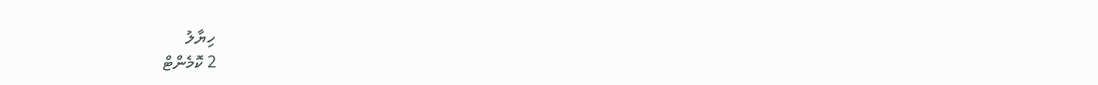ހިޔާލު
2 ކޮމެންޓް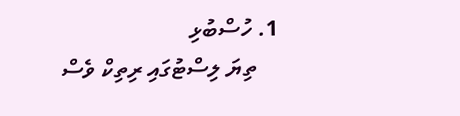1. ހުސްބުޅި
    ތިޔަ ލިސްޓުގައި ރިތިކް ވެސް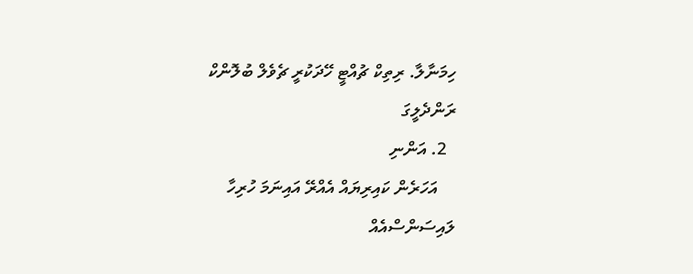ހިމަނާލާ. ރިތިކް ޗުއްޓީ ހޭދަކުރީ ޗެވެލް ބުލޮންކް ރަންދެލީގަ
  2. އަންނި
    އަހަރެން ކައިރިޔައް އެއްރޭ އައިނަމަ ހުރިހާ ލައިސަންސްއެއް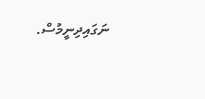ނަގައިދިނީމުސް.